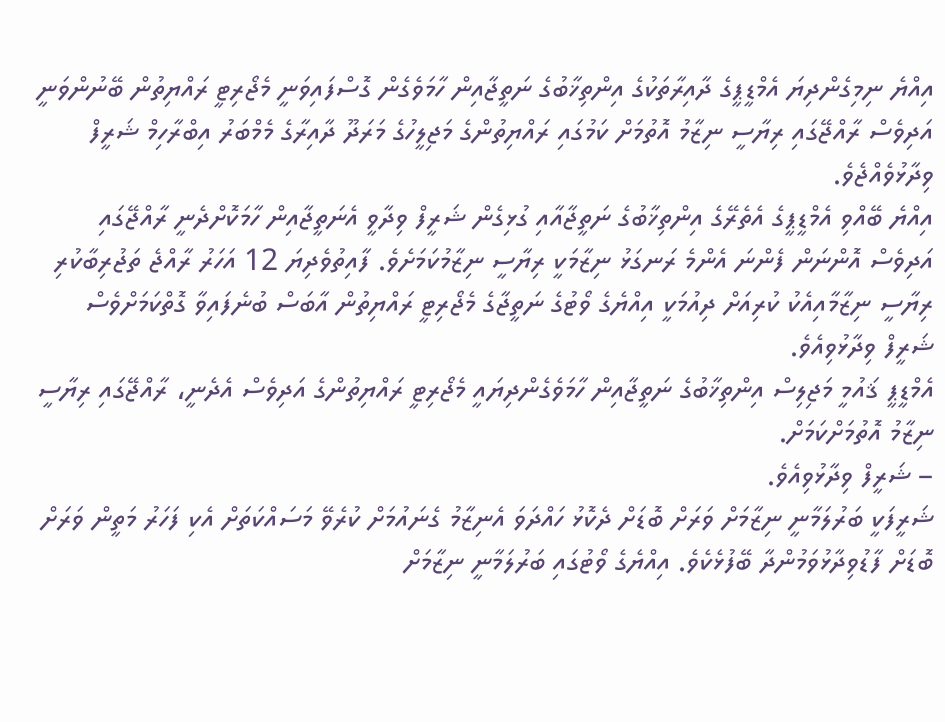އިއްޔެ ނިމިގެންދިޔަ އެމްޑީޕީގެ ދާއިރާތަކުގެ އިންތިޚާބުގެ ނަތީޖާއިން ހާމަވެގެން ގޮސްފައިވަނީ މެޖޯރިޓީ ރައްޔިތުން ބޭނުންވަނީ އަދިވެސް ރާއްޖޭގައި ރިޔާސީ ނިޒާމު އޮތުމަށް ކަމުގައި ރައްޔިތުންގެ މަޖިލީހުގެ މަރަދޫ ދާއިރާގެ މެމްބަރު އިބްރާހިމް ޝަރީފް ވިދާޅުވެއްޖެވެ.
އިއްޔެ ބޭއްވި އެމްޑީޕީގެ އެތެރޭގެ އިންތިޚާބުގެ ނަތީޖާއާއި ގުޅިގެން ޝަރީފް ވިދާވީ އެނަތީޖާއިން ހާމަކޮށްދެނީ ރާއްޖޭގައި އަދިވެސް އޮންނަން ފެންނަ އެންމެ ރަނގަޅު ނިޒާމަކީ ރިޔާސީ ނިޒާމުކަމަށެވެ. ފާއިތުވެދިޔަ 12 އަހަރު ރާއްޖެ ތަޖުރިބާކުރި ރިޔާސީ ނިޒާމާއިއެކު ކުރިއަށް ދިއުމަކީ އިއްޔެގެ ވޯޓުގެ ނަތީޖާގެ މެޖޯރިޓީ ރައްޔިތުން އާބަސް ބުނެފައިވާ ގޮތްކަމަށްވެސް ޝަރީފް ވިދާޅުވިއެވެ.
އެމްޑީޕީ ޤައުމީ މަޖިލިސް އިންތިޚާބުގެ ނަތީޖާއިން ހާމަވެގެންދިޔައީ މެޖޯރިޓީ ރައްޔިތުންގެ އަދިވެސް އެދެނީ، ރާއްޖޭގައި ރިޔާސީ ނިޒާމު އޮތުމަށްކަމަށް.
– ޝަރީފް ވިދާޅުވިއެވެ.
ޝަރީފަކީ ބަރުލަމާނީ ނިޒާމަށް ވަރަށް ބޮޑަށް ދެކޮޅު ހައްދަވަ އެނިޒާމު ގެނައުމަށް ކުރެވޭ މަސައްކަތަށް އެކި ފަހަރު މަތީން ވަރަށް ބޮޑަށް ފާޑުވިދާޅުވަމުންދާ ބޭފުޅެކެވެ. އިއްޔެގެ ވޯޓުގައި ބަރުލަމާނީ ނިޒާމަށް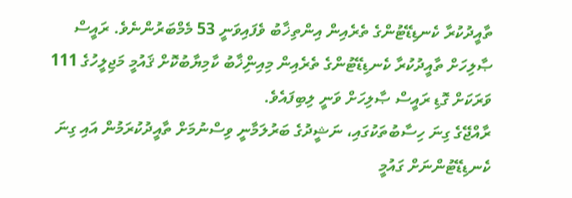ތާއީދުކުރާ ކެނޑިޑޭޓުންގެ ތެރެއިން އިންތިޚާބު ވެފައިވަނީ 53 މެމްބަރުންނެވެ. ރައީސް ޞާލިހަށް ތާއީދުކުރާ ކެނޑިޑޭޓުންގެ ތެރެއިން މިއިންިޚާބު ކާމިޔާބުކޮށް ޤައުމީ މަޖިލީހުގެ 111 ވަރަކަށް ގޮޑި ރައީސް ޞާލިހަށް ވަނީ ލިބިފައެވެ.
ރާއްޖޭގެ ގިނަ ހިސާބުތަކުގައި، ނަޝީދުގެ ބަރުލަމާނީ ވިސްނުމަށް ތާއީދުކުރަމުން އައި ގިނަ ކެނޑިޑޭޓުންނަށް ގައުމީ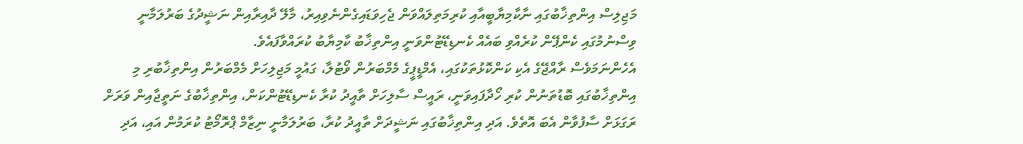މަޖިލިސް އިންތިޚާބުގައި ނާކާމިޔާބީއާއި ކުރިމަތިލައްވަން ޖެހިވަޑައިގެންނެވިއިރު، މާލޭ ދާއިރާއިން ނަޝީދުގެ ބަރުލަމާނީ ވިސްނުމުގައި ކެންޕޭން ކުރެއްވި ބައެއް ކެނޑިޑޭޓުންވަނީ އިންތިޚާބު ކާމިޔާބު ކުރައްވާފައެވެ.
އެހެންނަމަވެސް ރާއްޖޭގެ އެކި ކަންކޮޅުތަކުގައި، އެމްޑީޕީގެ މެމްބަރުން ވޯޓުލާ، ގައުމީ މަޖިލިހަށް މެމްބަރުން އިންތިޚާބުރި މި އިންތިޚާބުގައި ބޮޑުތަނުން ކުރި ހޯދާފައިވަނީ، ރައީސް ސާލިހަށް ތާއީދު ކުރާ ކެނޑިޑޭޓުންކަން، އިންތިޚާބުގެ ނަތީޖާއިން ވަރަށް ރަގަޅަށް ސާފުވާން އެބަ އޮތެވެ. އަދި އިންތިޚާބުގައި ނަޝީދަށް ތާއީދު ކުރާ، ބަރުލަމާނީ ނިޒާމް ޕްރޮމޯޓު ކުރަމުން އައި، އަދި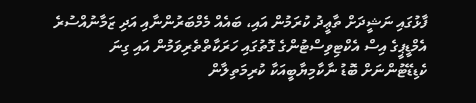ފާޅުގައި ނަޝީދަށް ތާޢީދު ކުރަމުން އައި، ބައެއް މެމްބަރުންނާއި އަދި ޒަމާނުއްސުރެ އެމްޑީޕީގެ އިސް އެކްޓިވިސްޓުންގެ ގޮތުގައި ހަރަކާތްތެރިވަމުން އައި ގިނަ ކެޑިޑޭޓުންނަށް ބޮޑު ނާކާމިޔާބީއަކާ ކުރިމަތިލާން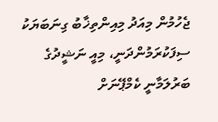ޖެހުމުން މިއަދު މިއިންތިޚާބު ގިނަބަޔަކު ސިފަކުރަމުންދަނީ، މިއީ ނަޝީދުގެ ބަރުލަމާނީ ކެމްޕޭނަށް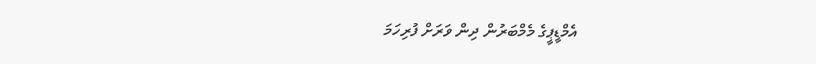އެމްޑީޕީގެ މެމްބަރުން ދިން ވަރަށް ފުރިހަމަ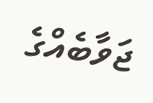ޖަވާބެއްގެ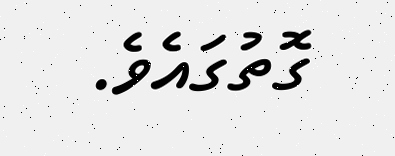ގޮތުގައެވެ.